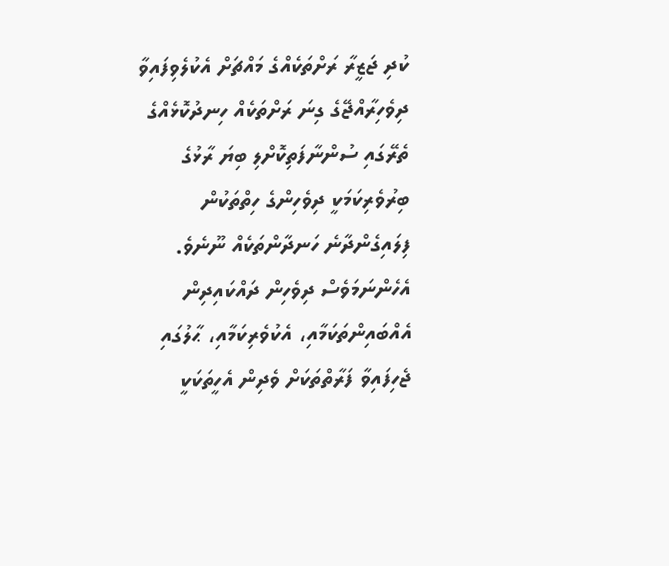ކުދި ޖަޒީރާ ރަށްތަކެއްގެ މައްޗަށް އެކުލެވިފައިވާ ދިވެހިރާއްޖޭގެ ގިނަ ރަށްތަކެއް ހިނދުކޮޅެއްގެ ތެރޭގައި ސުންނާފަތިކޮށްލި ބިޔަ ރާޅުގެ ބިރުވެރިކަމަކީ ދިވެހިންގެ ހިތްތަކުން ފިލައިގެންދާނެ ހަނދާންތަކެއް ނޫނެވެ. އެހެންނަމަވެސް ދިވެހިން ދައްކައިދިން އެއްބައިންތަކަމާއި، އެކުވެރިކަމާއި، ޙާލުގައި ޖެހިފައިވާ ފަރާތްތަކަށް ވެދިން އެހީތަކަކީ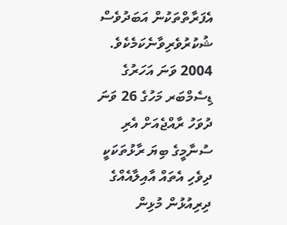އެފަރާތްތަކުން އަބަދުވެސް ޝުކުރުވެރިވާނެކަމެކެވެ.
2004 ވަނަ އަހަރުގެ ޑިސެމްބަރ މަހުގެ 26 ވަނަ ދުވަހު ރާއްޖެއަށް އެރި ސުނާމީގެ ބިޔަ ރާޅުތަކަކީ ދިވެހި އެތައް އާއިލާއެއްގެ ދިރިއުޅުން މުޅިން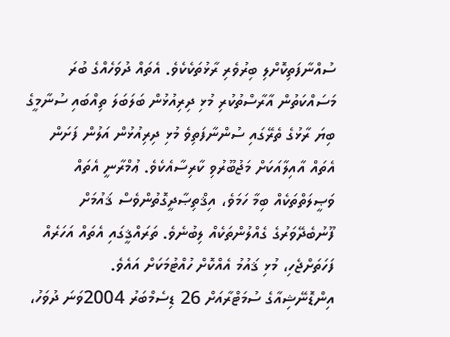ސުއްނާފަތިކޮށްލި ބިރުވެރި ރާޅުތަކެކެވެ. އެތައް ދުވަހެއްގެ ބުރަ މަސައްކަތުން އާރާސްތުކުރި މުޅި ދިރިއުޅުން ބަލަބަލަ ތިއްބައި ސުނާމީގެ ބިޔަ ރާޅުގެ ތެރޭގައި ސުންނާފަތިވެ މުޅި ދިރިއުޅުން އަލުން ފަށަން އެތައް އާއިލާއަކަށް މަޖުބޫރުވި ކާރިސާއެކެވެ. ޢުމްރާނީ އެތައް ވަޞީލަތްތަކެއް ބިމާ ހަމަވެ، އިޤްތިޞާދީގޮތުންވެސް ޤައުމަށް ފޫނުބެދޭވަރުގެ ގެއްލުންތަކެއް ލިބުނެވެ. ތަރައްޤީގައި އެތައް އަހަރެއް ފަހަތަށްޖެހި، މުޅި ޤައުމު އެއްކޮށް ހުއްޓުމަކަށް އައެވެ.
އިންޑޮނޭޝިއާގެ ސުމަޓްރާއަށް 26 ޑިސެމްބަރު 2004ވަނަ ދުވަހު،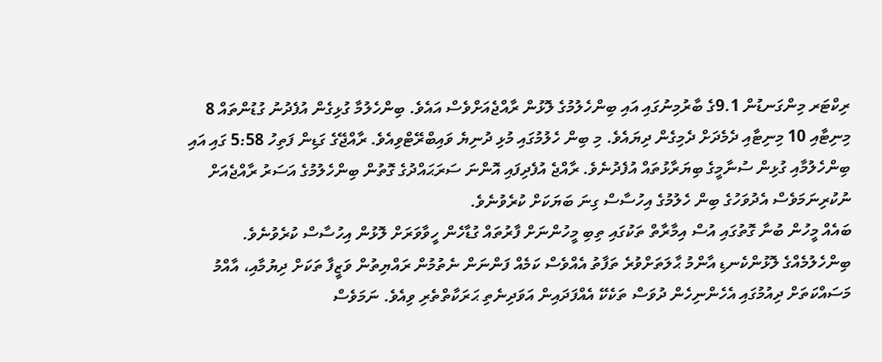ރިކްޓަރ މިންގަނޑުން 9.1ގެ ބާރުމިނުގައި އައި ބިންހެލުމުގެ ލޮޅުން ރާއްޖެއަށްވެސް އައެވެ. ބިންހެލުމާ ގުޅިގެން އުފެދުނު ގުޑުންތައް 8 މިނިޓާއި 10 މިނިޓާއި ދެމެދަށް ދެމިގެން ދިޔައެވެ. މި ބިން ހެލުމުގައި މުޅި ދުނިޔެ ވައިބްރޭޓްވިއެވެ. ރާއްޖޭގެ ގަޑިން ފަތިހު 5:58 ގައި އައި ބިންހެލުމާއި ގުޅިން ސުނާމީގެ ބިޔަރާޅުތައް އުފެދުނެވެ. ރާއްޖެ އުފެދިފައި އޮންނަ ސަރަޙައްދުގެ ގޮތުން ބިންހެލުމުގެ އަސަރު ރާއްޖެއަށް ނުކުރިނަމަވެސް އެދުވަހުގެ ބިން ހެލުމުގެ އިހުސާސް ގިނަ ބަޔަކަށް ކުރެވުނެވެ.
ބައެއް މީހުން ބުނާ ގޮތުގައި އުސް އިމާރާތް ތަކުގައި ތިބި މީހުންނަށް ފާރުތައް ގުޑާހެން ހީވާވަރަށް ލޮޅުން އިހުސާސް ކުރެވުނެވެ. ބިންހެލުމެއްގެ ލޮޅުންކެނޑި އާންމު ޙާލަތަށްވުރެ ތަފާތު އެއްވެސް ކަމެއް ފަންނަން ނެތުމުން ރައްޔިތުން ވަޒީފާ ތަކަށް ދިޔުމާއި، އާއްމު މަސައްކަތަށް ދިއުމުގައި އެހެންނިހެން ދުވަސް ތަކެކޭ އެއްފަދައިން އަވަދިނެތި ޙަރަކާތްތެރި ވިއެވެ. ނަމަވެސް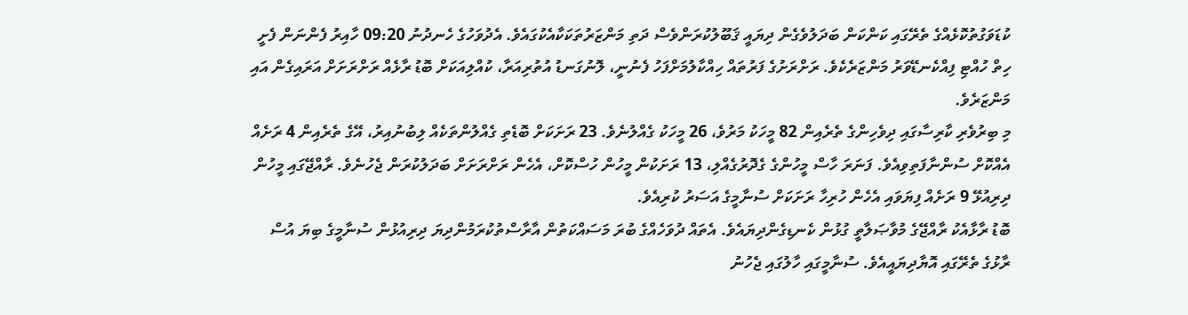ކުޑަވަގުތުކޮޅެއްގެ ތެރޭގައި ކަންކަން ބަދަލުވެގެން ދިޔައީ ޤަބޫލުކުރަންވެސް ދަތި މަންޒަރުތަކަކާއެކުގައެވެ. އެދުވަހުގެ ހެނދުނު 09:20 ހާއިރު ފެންނަން ފެށީ ހިތް ހުއްޓި ފިއްކެނޑޭވަރު މަންޒަރެކެވެ. ރަށްރަށުގެ ފަރުތައް ހިއްކާލުމަށްފަހު ފެނުނީ، ލޮނުގަނޑު އުތުރިއަރާ، ކުއްލިއަކަށް ބޮޑު ރާޅެއް ރަށްރަށަށް އަރައިގެން އައި މަންޒަރެވެ.
މި ބިރުވެރި ކާރިސާގައި ދިވެހިންގެ ތެރެއިން 82 މީހަކު މަރުވެ، 26 މީހަކު ގެއްލުނެވެ. 23 ރަށަކަށް ބޮޑެތި ގެއްލުންތަކެއް ލިބުނުއިރު، އޭގެ ތެރެއިން 4 ރަށެއް އެއްކޮށް ސުންނާފަތިވިއެވެ. ފަނަރަ ހާސް މީހުންގެ ގެދޮރުގެއްލި، 13 ރަށަކުން މީހުން ހުސްކޮށް، އެހެން ރަށްރަށަށް ބަދަލުކުރަން ޖެހުނެވެ. ރާއްޖޭގައި މީހުން ދިރިއުޅޭ 9 ރަށެއް ފިޔަވައި އެހެން ހުރިހާ ރަށަކަށް ސުނާމީގެ އަސަރު ކުރިއެވެ.
ބޮޑު ރާޅާއެކު ރާއްޖޭގެ މުވާޞަލާތީ ގުޅުން ކެނޑިގެންދިޔައެވެ. އެތައް ދުވަހެއްގެ ބުރަ މަސައްކަތުން އާރާސްތުކުރަމުންދިޔަ ދިރިއުޅުން ސުނާމީގެ ބިޔަ އުސް ރާޅުގެ ތެރޭގައި އޮޔާދިޔައީއެވެ. ސުނާމީގައި ހާލުގައި ޖެހުނު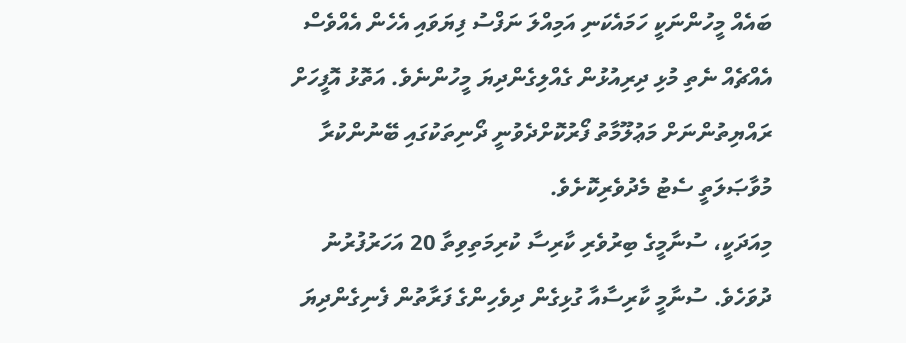ބައެއް މީހުންނަކީ ހަމައެކަނި އަމިއްލަ ނަފްސު ފިޔަވައި އެހެން އެއްވެސް އެއްޗެއް ނެތި މުޅި ދިރިއުޅުން ގެއްލިގެންދިޔަ މީހުންނެވެ. އަތޮޅު އޮފީހަށް ރައްޔިތުންނަށް މަޢުލޫމާތު ފޯރުކޮށްދެވުނީ ދޯނިތަކުގައި ބޭނުންކުރާ މުވާޞަލަތީ ސެޓު މެދުވެރިކޮށެވެ.
މިއަދަކީ، ސުނާމީގެ ބިރުވެރި ކާރިސާ ކުރިމަތިވިތާ 20 އަހަރުފުރުނު ދުވަހެވެ. ސުނާމީ ކާރިސާއާ ގުޅިގެން ދިވެހިންގެ ފަރާތުން ފެނިގެންދިޔަ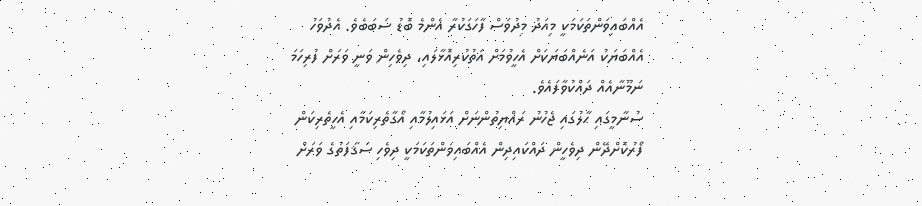އެއްބައިވަންތަކަމަކީ މިއަދު މިދުވަސް ފާހަގަކުރާ އެންމެ ބޮޑު ސަބަބެވެ. އެދުވަހު އެއްބަޔަކު އަނެއްބަޔަކަށް އެހީވުމަށް އަތުކުރިއޮޅާލައި، ދިވެހިން ވަނީ ވަރަށް ފުރިހަމަ ނަމޫނާއެއް ދައްކުވާފައެވެ.
ސުނާމީގައި ޙާލުގައި ޖެހުނު ރައްޔިތުންނަށް އަޅައިލުމާއި އޯގާތެރިކަމާއި އެހީތެރިކަން ފޯރުކޮށްދޭން ދިވެހީން ދައްކައިދިން އެއްބައިވަންތަކަމަކީ ދިވެހި ސަޤާފަތުގެ ވަރަށް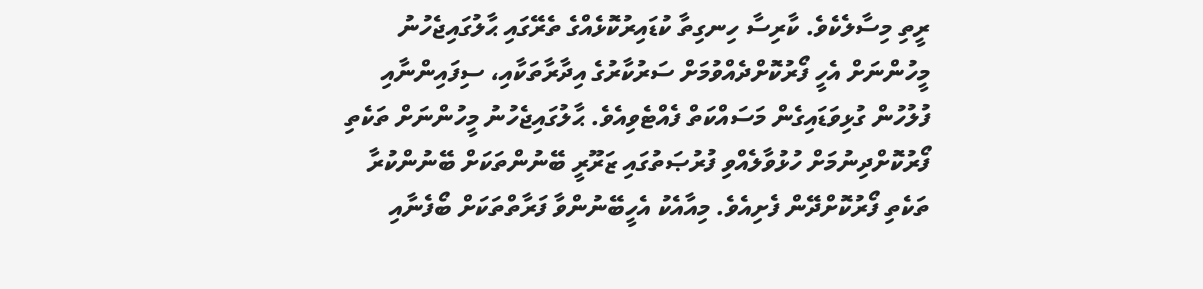ރީތި މިސާލެކެވެ. ކާރިސާ ހިނގިތާ ކުޑައިރުކޮޅެއްގެ ތެރޭގައި ޙާލުގައިޖެހުނު މީހުންނަށް އެހީ ފޯރުކޮށްދެއްވުމަށް ސަރުކާރުގެ އިދާރާތަކާއި، ސިފައިންނާއި ފުލުހުން ގުޅިވަޑައިގެން މަސައްކަތް ފެއްޓެވިއެވެ. ޙާލުގައިޖެހުނު މީހުންނަށް ތަކެތި ފޯރުކޮށްދިނުމަށް ހުޅުވާލެއްވި ފުރުޞަތުގައި ޒަރޫރީ ބޭނުންތަކަށް ބޭނުންކުރާ ތަކެތި ފޯރުކޮށްދޭން ފެށިއެވެ. މިއާއެކު އެހީބޭނުންވާ ފަރާތްތަކަށް ބޯފެނާއި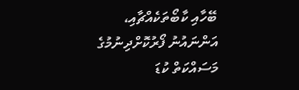ބޭހާއި ކާބޯތަކެއްޗާއި، އަންނައުނު ފޯރުކޮށްދިނުމުގެ މަސައްކަތް ކުޑަ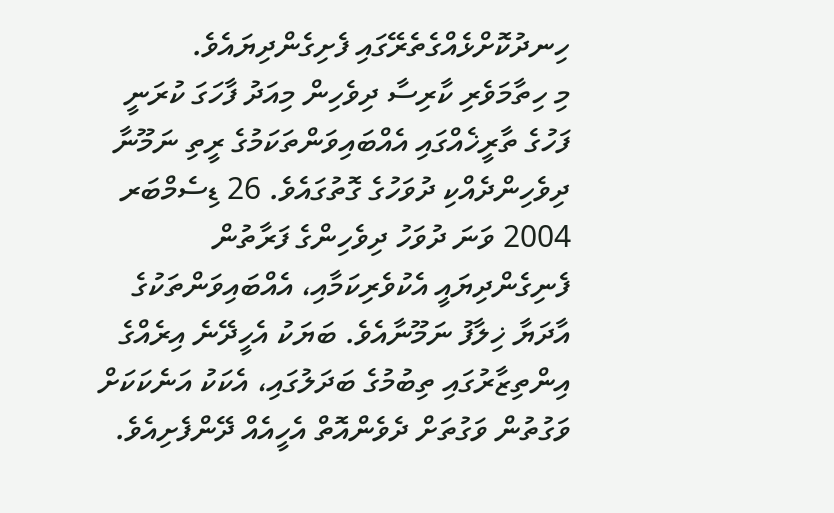ހިނދުކޮށްޅެއްގެތެރޭގައި ފެށިގެންދިޔައެވެ.
މި ހިތާމަވެރި ކާރިސާ ދިވެހިން މިއަދު ފާހަގަ ކުރަނީ ފަހުގެ ތާރީޚެއްގައި އެއްބައިވަންތަކަމުގެ ރީތި ނަމޫނާ ދިވެހިންދެއްކި ދުވަހުގެ ގޮތުގައެވެ. 26 ޑިސެމްބަރ 2004 ވަނަ ދުވަހު ދިވެހިންގެ ފަރާތުން ފެނިގެންދިޔައީ އެކުވެރިކަމާއި، އެއްބައިވަންތަކުގެ އާދަޔާ ޚިލާފު ނަމޫނާއެވެ. ބަޔަކު އެހީދޭނެ އިރެއްގެ އިންތިޒާރުގައި ތިބުމުގެ ބަދަލުގައި، އެކަކު އަނެކަކަށް ވަގުތުން ވަގުތަށް ދެވެންއޮތް އެހީއެއް ދޭންފެށިއެވެ.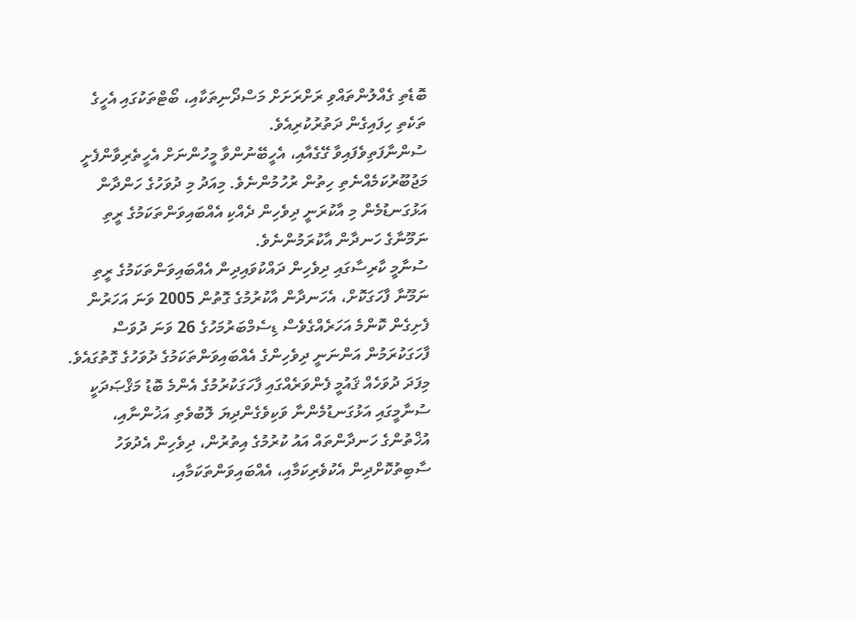ބޮޑެތި ގެއްލުންތައްވި ރަށްރަށަށް މަސްދޯނިތަކާއި، ބޯޓްތަކުގައި އެހީގެ ތަކެތި ހިފައިގެން ދަތުރުކުރިއެވެ.
ސުންނާފަތިވެފައިވާ ގޭގެއާއި، އެހީބޭނުންވާ މީހުންނަށް އެހީތެރިވާންފެށީ މަޖުބޫރުކަމެއްނެތި ހިތުން ރުހުމުންނެވެ. މިއަދު މި ދުވަހުގެ ހަންދާން އަޅުގަނޑުމެން މި އާކުރަނީ ދިވެހިން ދެއްކި އެއްބައިވަންތަކަމުގެ ރީތި ނަމޫނާގެ ހަނދާން އާކުރަމުންނެވެ.
ސުނާމީ ކާރިސާގައި ދިވެހިން ދައްކުވައިދިން އެއްބައިވަންތަކަމުގެ ރީތި ނަމޫނާ ފާހަގަކޮށް، އެހަނދާން އާކުރުމުގެ ގޮތުން 2005 ވަނަ އަހަރުން ފެށިގެން ކޮންމެ އަހަރެއްގެވެސް ޑިސެމްބަރުމަހުގެ 26 ވަނަ ދުވަސް ފާހަގަކުރަމުން އަންނަނީ ދިވެހިންގެ އެއްބައިވަންތަކަމުގެ ދުވަހުގެ ގޮތުގައެވެ. މިފަދަ ދުވަހެއް ޤައުމީ ފެންވަރެއްގައި ފާހަގަކުރުމުގެ އެންމެ ބޮޑު މަޤްޞަދަކީ ސުނާމީގައި އަޅުގަނޑުމެންނާ ވަކިވެގެންދިޔަ ލޮބުވެތި އަޚުންނާއި، އުޚްތުންގެ ހަނދާންތައް އައު ކުރުމުގެ އިތުރުން، ދިވެހިން އެދުވަހު ސާބިތުކޮށްދިން އެކުވެރިކަމާއި، އެއްބައިވަންތަކަމާއި،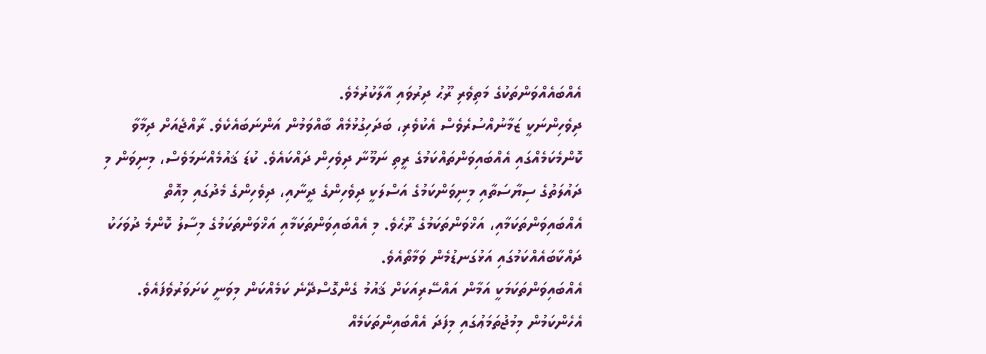އެއްބައެއްވަންތަކުގެ މަތިވެރި ރޫޙު ދިރުވައި އާލާކުރުމެވެ.
ދިވެހިންނަކީ ޒަމާނުއްސުރެވެސް އެކުވެރި، ބަދަހިގުޅުމެއް ބާއްވަމުން އަންނަބައެކެވެ. ރާއްޖެއަށް ދިމާވާ ކޮންމެކަމެއްގައި އެއްބައިވަންތައްކަމުގެ ރީތި ނަމޫނާ ދިވެހިން ދައްކައެވެ. ކުޑަ ޤައުމެއްނަމަވެސް، މިނިވަން މި ދައުލަތުގެ ސިޔާސަތާއި މިނިވަންކަމުގެ އަސްލަކީ ދިވެހިންގެ ދީނާއި، ދިވެހިންގެ މެދުގައި މިއޮތް އެއްބައިވަންތަކަމާއި، އަޚްވަންތަކަމުގެ ރޫޙެވެ. މި އެއްބައިވަންތަކަމާއި އަޚްވަންތަކަމުގެ މިސާލު ކޮންމެ ދުވަހަކު ދައްކާބައެއްކަމުގައި އަޅުގަނޑުމެން ވަމާތޯއެވެ.
އެއްބައިވަންތަކަމަކީ އަމާން އައްސޭރިއަކަށް ޤައުމު ގެންގޮސްދޭނެ ކަމެއްކަން މިވަނީ ކަށަވަރުވެފައެވެ. އެހެންކަމުން މިމުޖުތަމަޢުގައި މިފަދަ އެއްބައިންތަކަމެއް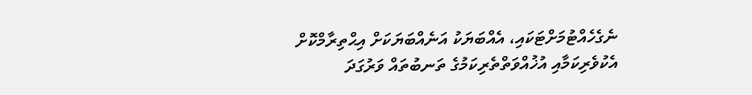ނެގެހެއްޓުމަށްޓަކައި، އެއްބަޔަކު އަނެއްބަޔަކަށް އިޙްތިރާމްކޮށް އެކުވެރިކަމާއި އުޚުއްވަތްތެރިކަމުގެ ތަނބުތައް ވަރުގަދަ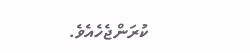ކުރަންޖެހެއެވެ.